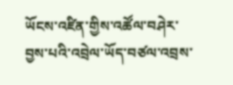ཡོངས་འཛིན་གྱིས་འཚོལ་བཤེར་བྱས་པའི་འབྲེལ་ཡོད་བཙལ་འབྲས་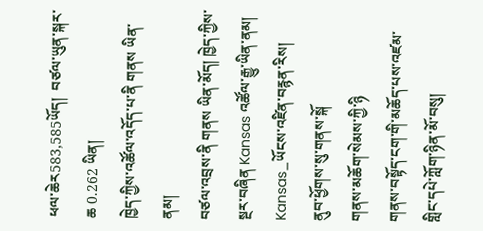ཕལ་ཆེར583,585ཡོད།  བཙལ་ཡུན་སྐར་ཆ 0.262 ཡིན།
ཁྱེད་ཀྱིས་འཚོལ་འདོད་པ་ནི གནས ཡིན་ནམ།
བཙལ་འབྲས་ནི གནས ཡིན་མོད། ཁྱེད་ཀྱིས་སྔར་བཞིན Kansas འཚོལ་རྒྱུ་ཡིན་ནམ།
Kansas_ཡོངས་འཛིན་བརྙན་རིས།
ནུབ་ཕྱོགས་སུ་གནས་སྐོ
གནས་མཆོག་སེམས་ཀྱི་ཉི
གནས་བསྟོད་ངག་གི་མཆོད་པས་འཛམ་གླིང་དཔེ་ཀློག་ཉིན་མོ་བསུ།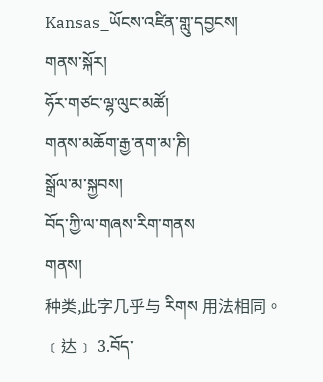Kansas_ཡོངས་འཛིན་གླུ་དབྱངས།
གནས་སྐོར།
ཧོར་གཙང་ལྷ་ལུང་མཚོ།
གནས་མཆོག་རྒྱ་ནག་མ་ཎི།
སྒྲོལ་མ་སྐྱབས།
བོད་ཀྱི་ལ་གཞས་རིག་གནས
གནས།
种类,此字几乎与 རིགས 用法相同。﹝达﹞ 3.བོད་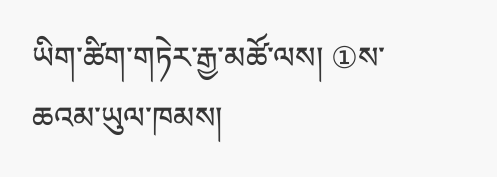ཡིག་ཚིག་གཏེར་རྒྱ་མཚོ་ལས། ①ས་ཆའམ་ཡུལ་ཁམས།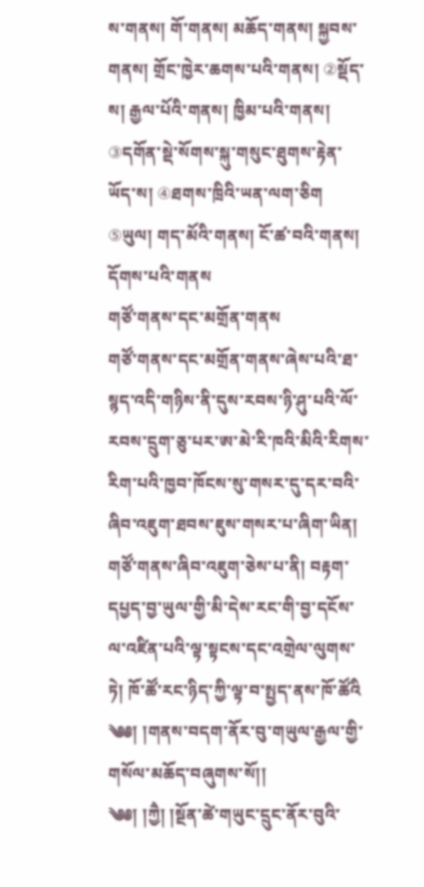ས་གནས། གོ་གནས། མཆོད་གནས། སྐྱབས་གནས། གྲོང་ཁྱེར་ཆགས་པའི་གནས། ②སྡོད་ས། རྒྱལ་པོའི་གནས། ཁྱིམ་པའི་གནས། ③དགོན་སྡེ་སོགས་སྐུ་གསུང་ཐུགས་རྟེན་ཡོད་ས། ④ཐགས་ཁྲིའི་ཡན་ལག་ཅིག ⑤ཡུལ། གད་མོའི་གནས། ངོ་ཚ་བའི་གནས། དོགས་པའི་གནས
གཙོ་གནས་དང་མགྲོན་གནས
གཙོ་གནས་དང་མགྲོན་གནས་ཞེས་པའི་ཐ་སྙད་འདི་གཉིས་ནི་དུས་རབས་ཉི་ཤུ་པའི་ལོ་རབས་དྲུག་ཅུ་པར་ཨ་མེ་རི་ཁའི་མིའི་རིགས་རིག་པའི་ཁྱབ་ཁོངས་སུ་གསར་དུ་དར་བའི་ཞིབ་འཇུག་ཐབས་ཇུས་གསར་པ་ཞིག་ཡིན། གཙོ་གནས་ཞིབ་འཇུག་ཅེས་པ་ནི། བརྟག་དཔྱད་བྱ་ཡུལ་གྱི་མི་དེས་རང་གི་བྱ་དངོས་ལ་འཛིན་པའི་ལྟ་སྟངས་དང་འགྲེལ་ལུགས་ཏེ། ཁོ་ཚོ་རང་ཉིད་ཀྱི་ལྟ་བ་སྤྱད་ནས་ཁོ་ཚོའི
༄༅། །གནས་བདག་ནོར་བུ་གཡུལ་རྒྱལ་གྱི་གསོལ་མཆོད་བཞུགས་སོ།།
༄༅། །ཀྱཻ། །སྔོན་ཚེ་གཡུང་དྲུང་ནོར་བུའི་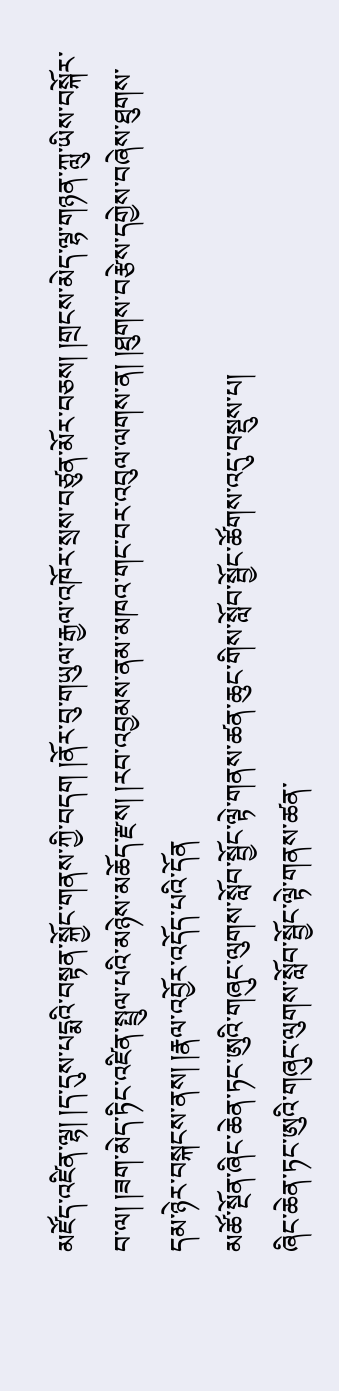མཛོད་འཛིན་ལྷ། །ད་དུས་པདྨའི་བསྟན་སྐྱོང་གནས་ཀྱི་བདག །ནོར་བུ་གཡུལ་རྒྱལ་འཁོར་སྲས་བཙུན་མོར་བཅས། །གྲངས་མེད་ལྷ་གཉན་ཀླུ་ཡིས་བསྐོར་བ་ལ། །ཟག་མེད་ཏིང་འཛིན་སྤྲུལ་པའི་མཉེས་མཆོད་རྫས། །རབ་འབྱམས་ནམ་མཁའ་གང་བར་འབུལ་ལགས་ན། །ཐུགས་བརྩེས་དགྱེས་བཞེས་ཐུགས་དམ་ཉེར་བསྐངས་ནས། །རྣལ་འབྱོར་འདོད་པའི་དོན
མཚོ་སྔོན་ཞིང་ཆེན་ཏང་ཨུའི་གཞུང་ལུགས་སློབ་སྦྱོང་ལྟེ་གནས་ཚན་ཆུང་གིས་སློབ་སྦྱོང་ཚོགས་འདུ་བསྡུས་པ།
ཞིང་ཆེན་ཏང་ཨུའི་གཞུང་ལུགས་སློབ་སྦྱོང་ལྟེ་གནས་ཚན་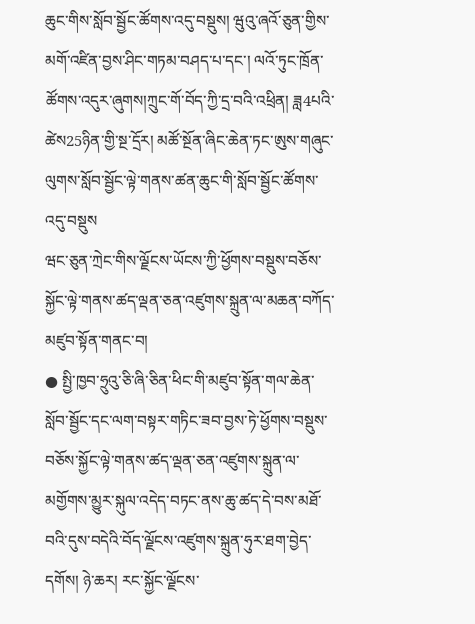ཆུང་གིས་སློབ་སྦྱོང་ཚོགས་འདུ་བསྡུས། ཝུའུ་ཞའོ་ཅུན་གྱིས་མགོ་འཛིན་བྱས་ཤིང་གཏམ་བཤད་པ་དང་། ལའོ་ཏུང་ཁྲོན་ཚོགས་འདུར་ཞུགས།ཀྲུང་གོ་བོད་ཀྱི་དྲ་བའི་འཕྲིན། ཟླ4པའི་ཚེས25ཉིན་གྱི་སྔ་དྲོར། མཚོ་སྔོན་ཞིང་ཆེན་ཏང་ཨུས་གཞུང་ལུགས་སློབ་སྦྱོང་ལྟེ་གནས་ཚན་ཆུང་གི་སློབ་སྦྱོང་ཚོགས་འདུ་བསྡུས
ཝང་ཅུན་ཀྲེང་གིས་ལྗོངས་ཡོངས་ཀྱི་ཕྱོགས་བསྡུས་བཅོས་སྐྱོང་ལྟེ་གནས་ཚད་ལྡན་ཅན་འཛུགས་སྐྲུན་ལ་མཆན་བཀོད་མཛུབ་སྟོན་གནང་བ།
● སྤྱི་ཁྱབ་ཧྲུའུ་ཅི་ཞི་ཅིན་ཕིང་གི་མཛུབ་སྟོན་གལ་ཆེན་སློབ་སྦྱོང་དང་ལག་བསྟར་གཏིང་ཟབ་བྱས་ཏེ་ཕྱོགས་བསྡུས་བཅོས་སྐྱོང་ལྟེ་གནས་ཚད་ལྡན་ཅན་འཛུགས་སྐྲུན་ལ་མགྱོགས་མྱུར་སྐུལ་འདེད་བཏང་ནས་ཆུ་ཚད་དེ་བས་མཐོ་བའི་དུས་བདེའི་བོད་ལྗོངས་འཛུགས་སྐྲུན་ཧུར་ཐག་བྱེད་དགོས། ཉེ་ཆར། རང་སྐྱོང་ལྗོངས་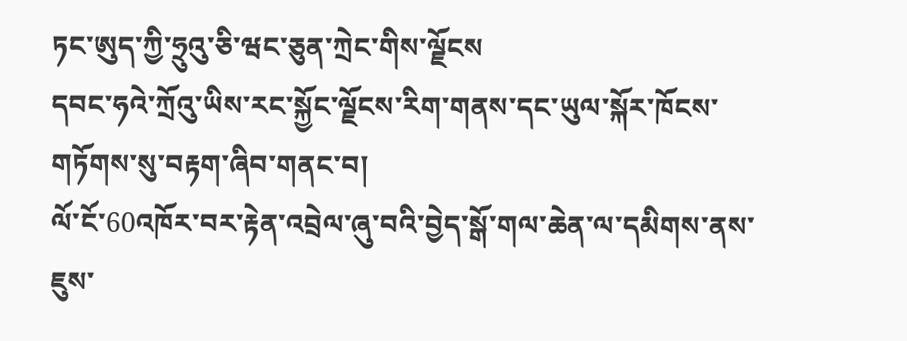ཏང་ཨུད་ཀྱི་ཧྲུའུ་ཅི་ཝང་ཅུན་ཀྲེང་གིས་ལྗོངས
དབང་ཧའེ་ཀྲོའུ་ཡིས་རང་སྐྱོང་ལྗོངས་རིག་གནས་དང་ཡུལ་སྐོར་ཁོངས་གཏོགས་སུ་བརྟག་ཞིབ་གནང་བ།
ལོ་ངོ་60འཁོར་བར་རྟེན་འབྲེལ་ཞུ་བའི་བྱེད་སྒོ་གལ་ཆེན་ལ་དམིགས་ནས་ཇུས་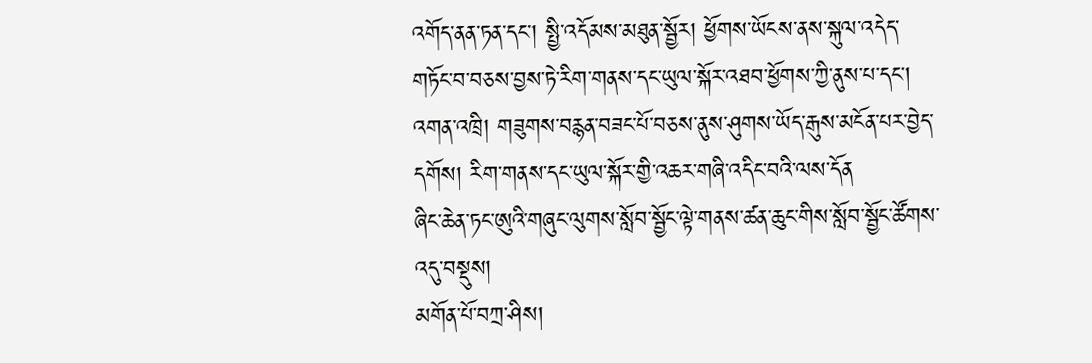འགོད་ནན་ཏན་དང་། སྤྱི་འདོམས་མཐུན་སྦྱོར། ཕྱོགས་ཡོངས་ནས་སྐུལ་འདེད་གཏོང་བ་བཅས་བྱས་ཏེ་རིག་གནས་དང་ཡུལ་སྐོར་འཐབ་ཕྱོགས་ཀྱི་ནུས་པ་དང་། འགན་འཁྲི། གཟུགས་བརྙན་བཟང་པོ་བཅས་ནུས་ཤུགས་ཡོད་རྒུས་མངོན་པར་བྱེད་དགོས། རིག་གནས་དང་ཡུལ་སྐོར་གྱི་འཆར་གཞི་འདིང་བའི་ལས་དོན
ཞིང་ཆེན་ཏང་ཨུའི་གཞུང་ལུགས་སློབ་སྦྱོང་ལྟེ་གནས་ཚན་ཆུང་གིས་སློབ་སྦྱོང་ཚོགས་འདུ་བསྡུས།
མགོན་པོ་བཀྲ་ཤིས།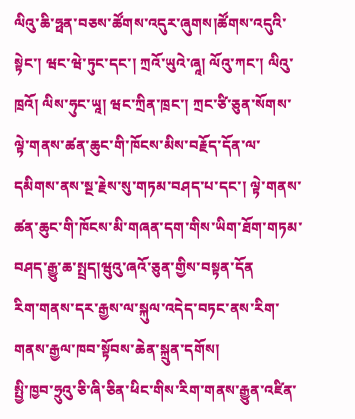ལིའུ་ཆི་ཧྥན་བཅས་ཚོགས་འདུར་ཞུགས།ཚོགས་འདུའི་སྟེང་། ཝང་ཝེ་ཏུང་དང་། ཀྲའོ་ཡུའེ་ཞཱ། ལོའུ་ཀང་། ལིའུ་ཁྲའོ། ལིས་ཧུང་ཡཱ། ཝང་ཀྲིན་ཁྲང་། ཀྲང་ཙི་ཅུན་སོགས་ལྟེ་གནས་ཚན་ཆུང་གི་ཁོངས་མིས་བརྗོད་དོན་ལ་དམིགས་ནས་སྔ་རྗེས་སུ་གཏམ་བཤད་པ་དང་། ལྟེ་གནས་ཚན་ཆུང་གི་ཁོངས་མི་གཞན་དག་གིས་ཡིག་ཐོག་གཏམ་བཤད་རྒྱུ་ཆ་སྤྲད།ཝུའུ་ཞའོ་ཅུན་གྱིས་བསྟན་དོན
རིག་གནས་དར་རྒྱས་ལ་སྐུལ་འདེད་བཏང་ནས་རིག་གནས་རྒྱལ་ཁབ་སྟོབས་ཆེན་སྐྲུན་དགོས།
སྤྱི་ཁྱབ་ཧྲུའུ་ཅི་ཞི་ཅིན་ཕིང་གིས་རིག་གནས་རྒྱུན་འཛིན་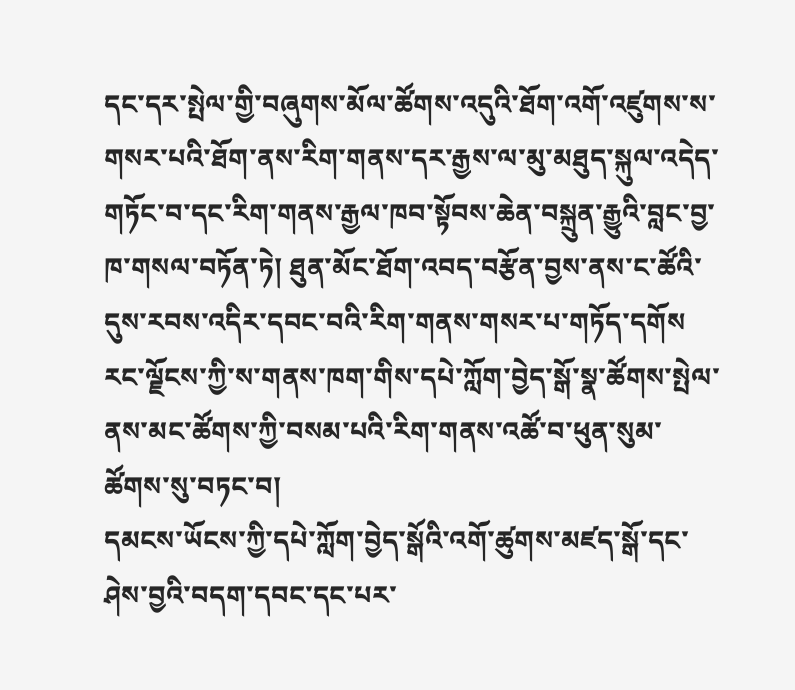དང་དར་སྤེལ་གྱི་བཞུགས་མོལ་ཚོགས་འདུའི་ཐོག་འགོ་འཛུགས་ས་གསར་པའི་ཐོག་ནས་རིག་གནས་དར་རྒྱས་ལ་མུ་མཐུད་སྐུལ་འདེད་གཏོང་བ་དང་རིག་གནས་རྒྱལ་ཁབ་སྟོབས་ཆེན་བསྐྲུན་རྒྱུའི་བླང་བྱ་ཁ་གསལ་བཏོན་ཏེ། ཐུན་མོང་ཐོག་འབད་བརྩོན་བྱས་ནས་ང་ཚོའི་དུས་རབས་འདིར་དབང་བའི་རིག་གནས་གསར་པ་གཏོད་དགོས
རང་ལྗོངས་ཀྱི་ས་གནས་ཁག་གིས་དཔེ་ཀློག་བྱེད་སྒོ་སྣ་ཚོགས་སྤེལ་ནས་མང་ཚོགས་ཀྱི་བསམ་པའི་རིག་གནས་འཚོ་བ་ཕུན་སུམ་ཚོགས་སུ་བཏང་བ།
དམངས་ཡོངས་ཀྱི་དཔེ་ཀློག་བྱེད་སྒོའི་འགོ་ཚུགས་མཛད་སྒོ་དང་ཤེས་བྱའི་བདག་དབང་དང་པར་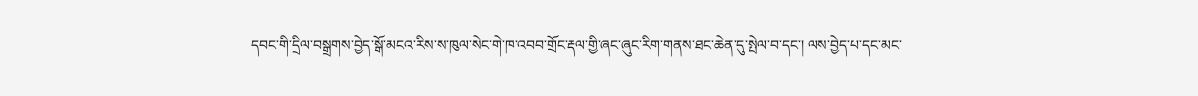དབང་གི་དྲིལ་བསྒྲགས་བྱེད་སྒོ་མངའ་རིས་ས་ཁུལ་སེང་གེ་ཁ་འབབ་གྲོང་རྡལ་གྱི་ཞང་ཞུང་རིག་གནས་ཐང་ཆེན་དུ་སྤེལ་བ་དང་། ལས་བྱེད་པ་དང་མང་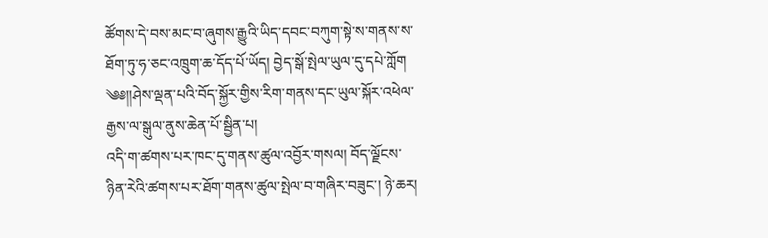ཚོགས་དེ་བས་མང་བ་ཞུགས་རྒྱུའི་ཡིད་དབང་བཀུག་སྟེ་ས་གནས་ས་ཐོག་ཏུ་ཧ་ཅང་འཁྲུག་ཆ་དོད་པོ་ཡོད། བྱེད་སྒོ་སྤེལ་ཡུལ་དུ་དཔེ་ཀློག
༄༅།།ཤེས་ལྡན་པའི་བོད་སྐྱོར་གྱིས་རིག་གནས་དང་ཡུལ་སྐོར་འཕེལ་རྒྱས་ལ་སྒུལ་ནུས་ཆེན་པོ་སྦྱིན་པ།
འདི་ག་ཚགས་པར་ཁང་དུ་གནས་ཚུལ་འབྱོར་གསལ། བོད་ལྗོངས་ཉིན་རེའི་ཚགས་པར་ཐོག་གནས་ཚུལ་སྤེལ་བ་གཞིར་བཟུང་། ཉེ་ཆར།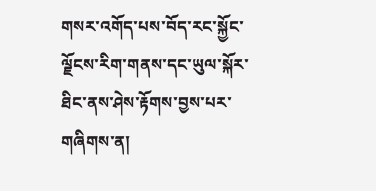གསར་འགོད་པས་བོད་རང་སྐྱོང་ལྗོངས་རིག་གནས་དང་ཡུལ་སྐོར་ཐིང་ནས་ཤེས་རྟོགས་བྱས་པར་གཞིགས་ན།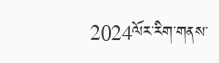2024ལོར་རིག་གནས་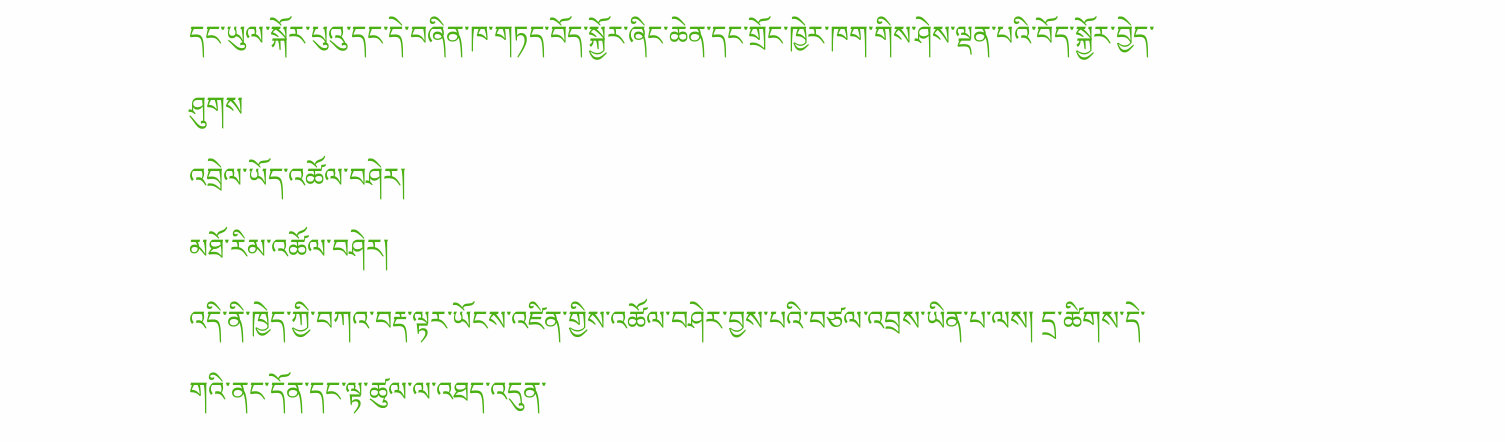དང་ཡུལ་སྐོར་པུའུ་དང་དེ་བཞིན་ཁ་གཏད་བོད་སྐྱོར་ཞིང་ཆེན་དང་གྲོང་ཁྱེར་ཁག་གིས་ཤེས་ལྡན་པའི་བོད་སྐྱོར་བྱེད་ཤུགས
འབྲེལ་ཡོད་འཚོལ་བཤེར།
མཐོ་རིམ་འཚོལ་བཤེར།
འདི་ནི་ཁྱེད་ཀྱི་བཀའ་བརྡ་ལྟར་ཡོངས་འཛིན་གྱིས་འཚོལ་བཤེར་བྱས་པའི་བཙལ་འབྲས་ཡིན་པ་ལས། དྲ་ཚིགས་དེ་གའི་ནང་དོན་དང་ལྟ་ཚུལ་ལ་འཐད་འདུན་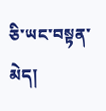ཅི་ཡང་བསྟན་མེད།